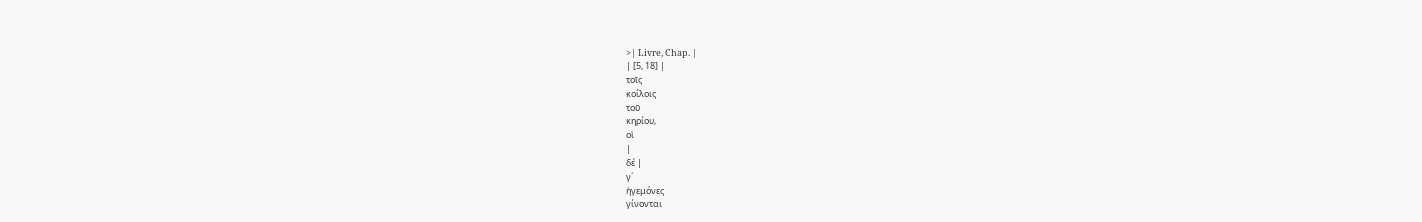>| Livre, Chap. |
| [5, 18] |
τοῖς
κοίλοις
τοῦ
κηρίου,
οἱ
|
δέ |
γ´
ἡγεμόνες
γίνονται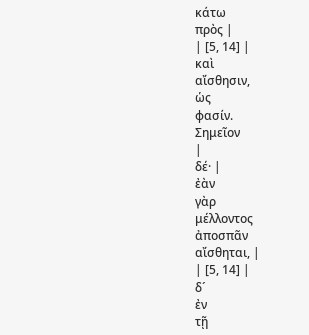κάτω
πρὸς |
| [5, 14] |
καὶ
αἴσθησιν,
ὡς
φασίν.
Σημεῖον
|
δέ· |
ἐὰν
γὰρ
μέλλοντος
ἀποσπᾶν
αἴσθηται, |
| [5, 14] |
δ´
ἐν
τῇ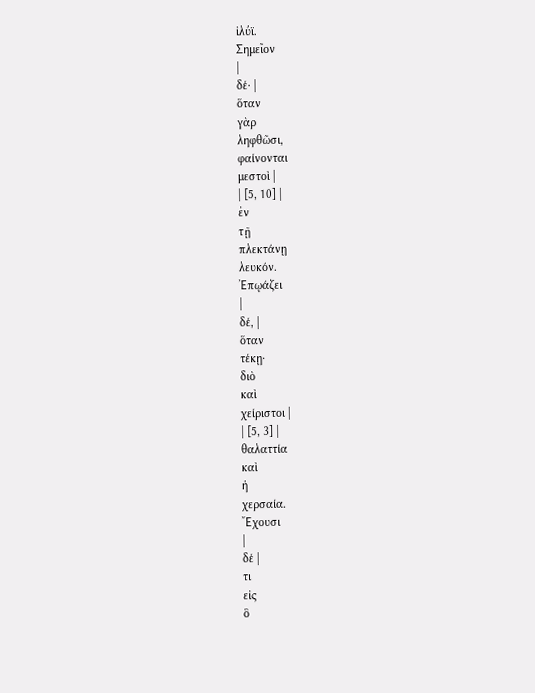ἰλύϊ.
Σημεῖον
|
δέ· |
ὅταν
γὰρ
ληφθῶσι,
φαίνονται
μεστοὶ |
| [5, 10] |
ἐν
τῇ
πλεκτάνῃ
λευκόν.
Ἐπῳάζει
|
δέ, |
ὅταν
τέκῃ·
διὸ
καὶ
χείριστοι |
| [5, 3] |
θαλαττία
καὶ
ἡ
χερσαία.
Ἔχουσι
|
δέ |
τι
εἰς
ὃ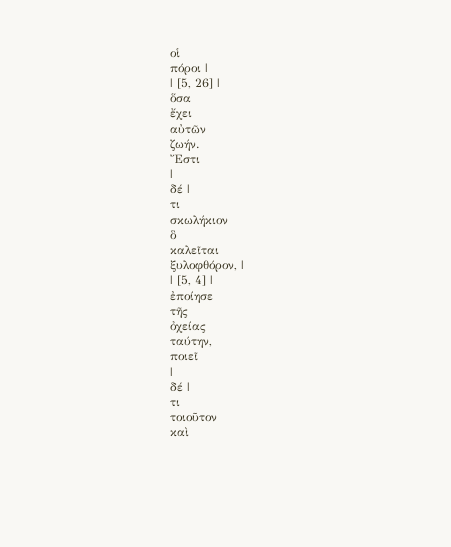οἱ
πόροι |
| [5, 26] |
ὅσα
ἔχει
αὐτῶν
ζωήν.
Ἔστι
|
δέ |
τι
σκωλήκιον
ὃ
καλεῖται
ξυλοφθόρον, |
| [5, 4] |
ἐποίησε
τῆς
ὀχείας
ταύτην,
ποιεῖ
|
δέ |
τι
τοιοῦτον
καὶ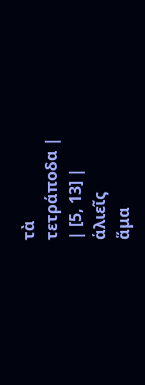τὰ
τετράποδα |
| [5, 13] |
ἁλιεῖς
ἅμα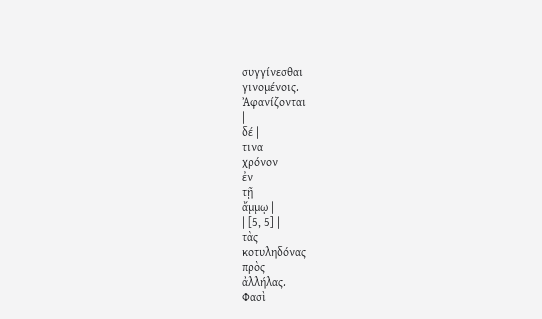συγγίνεσθαι
γινομένοις.
Ἀφανίζονται
|
δέ |
τινα
χρόνον
ἐν
τῇ
ἄμμῳ |
| [5, 5] |
τὰς
κοτυληδόνας
πρὸς
ἀλλήλας.
Φασὶ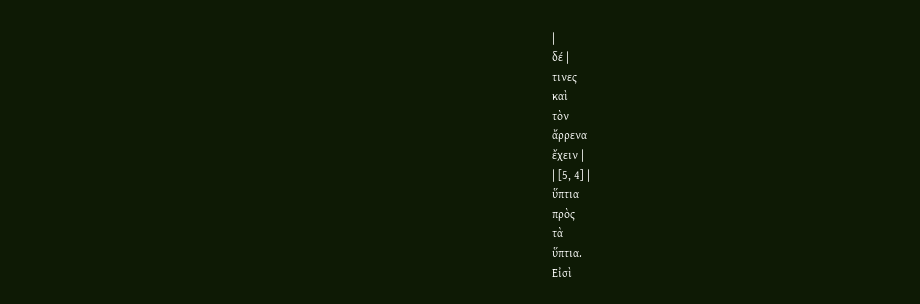|
δέ |
τινες
καὶ
τὸν
ἄρρενα
ἔχειν |
| [5, 4] |
ὕπτια
πρὸς
τὰ
ὕπτια.
Εἰσὶ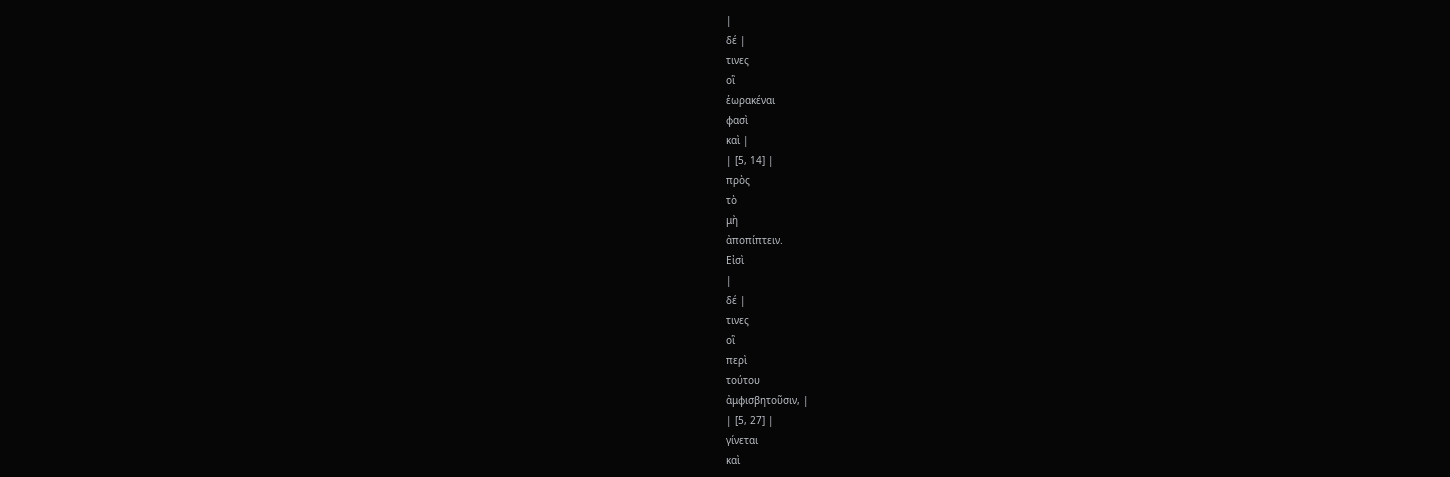|
δέ |
τινες
οἳ
ἑωρακέναι
φασὶ
καὶ |
| [5, 14] |
πρὸς
τὸ
μὴ
ἀποπίπτειν.
Εἰσὶ
|
δέ |
τινες
οἳ
περὶ
τούτου
ἀμφισβητοῦσιν, |
| [5, 27] |
γίνεται
καὶ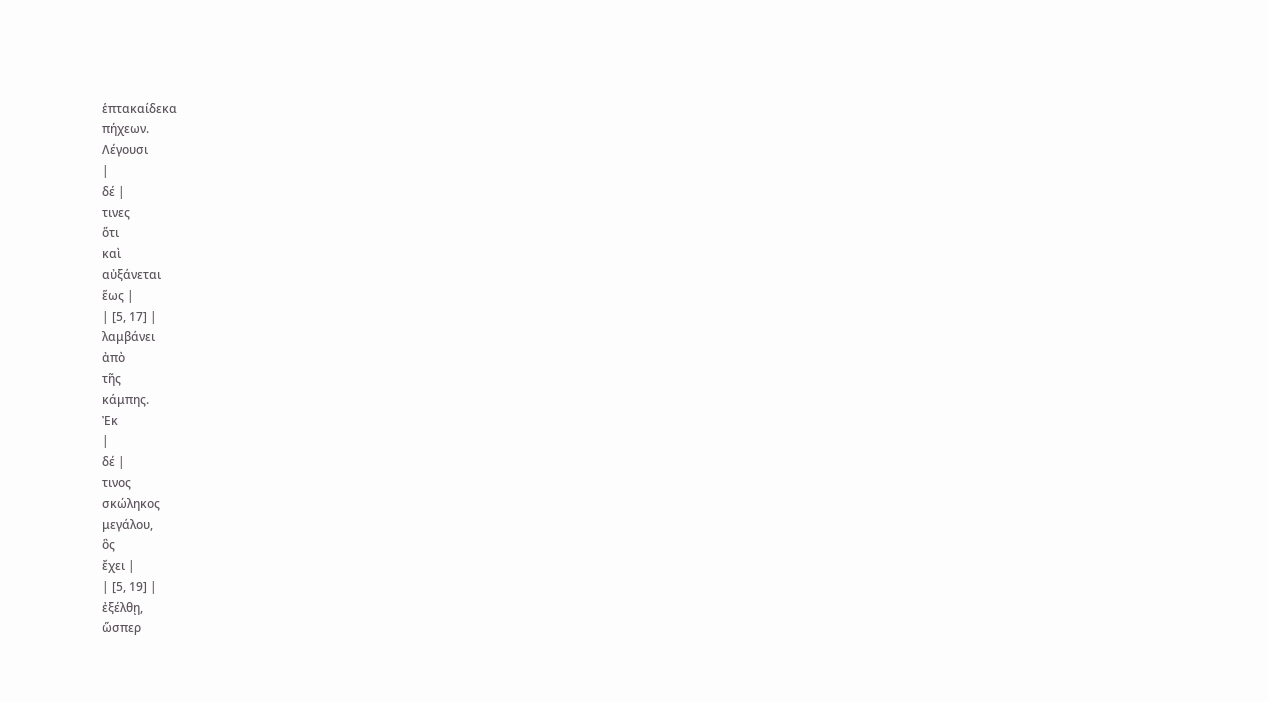ἑπτακαίδεκα
πήχεων.
Λέγουσι
|
δέ |
τινες
ὅτι
καὶ
αὐξάνεται
ἕως |
| [5, 17] |
λαμβάνει
ἀπὸ
τῆς
κάμπης.
Ἐκ
|
δέ |
τινος
σκώληκος
μεγάλου,
ὃς
ἔχει |
| [5, 19] |
ἐξέλθῃ,
ὥσπερ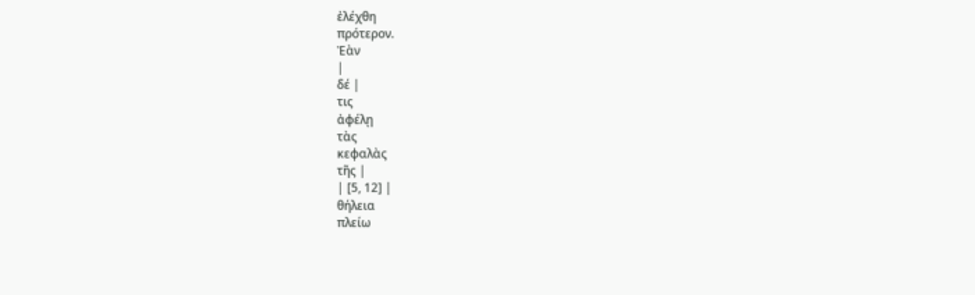ἐλέχθη
πρότερον.
Ἐὰν
|
δέ |
τις
ἀφέλῃ
τὰς
κεφαλὰς
τῆς |
| [5, 12] |
θήλεια
πλείω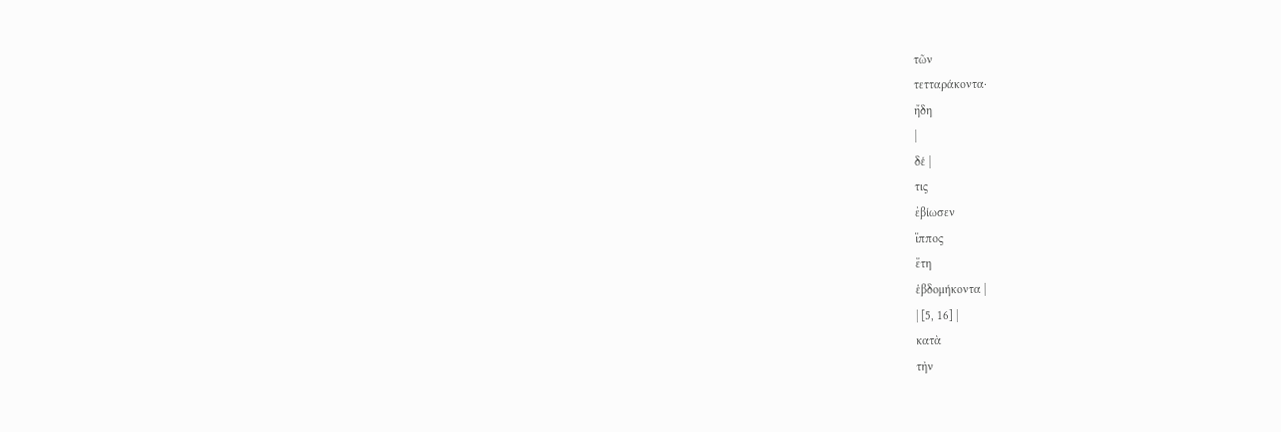τῶν
τετταράκοντα·
ἤδη
|
δέ |
τις
ἐβίωσεν
ἵππος
ἔτη
ἑβδομήκοντα |
| [5, 16] |
κατὰ
τὴν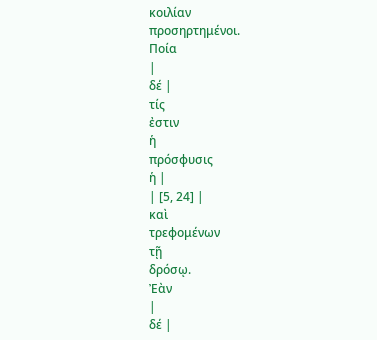κοιλίαν
προσηρτημένοι.
Ποία
|
δέ |
τίς
ἐστιν
ἡ
πρόσφυσις
ἡ |
| [5, 24] |
καὶ
τρεφομένων
τῇ
δρόσῳ.
Ἐὰν
|
δέ |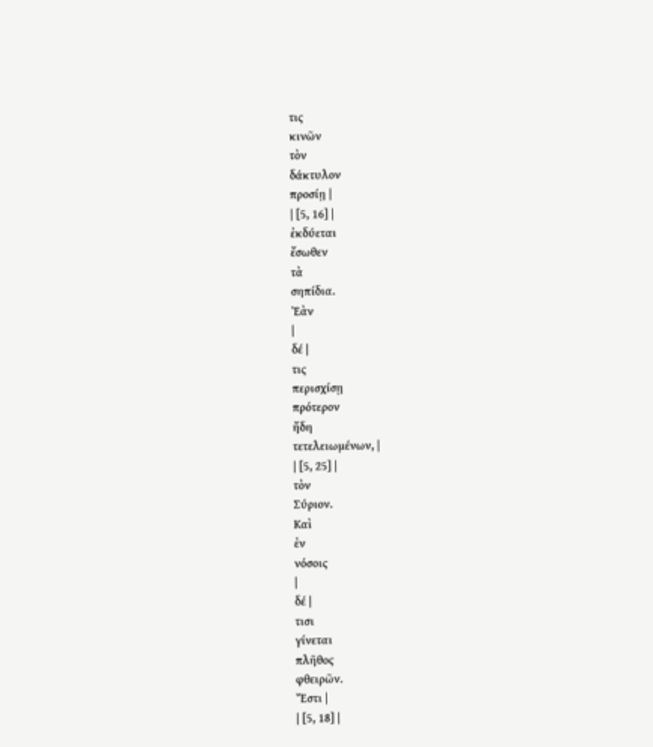τις
κινῶν
τὸν
δάκτυλον
προσίῃ |
| [5, 16] |
ἐκδύεται
ἔσωθεν
τὰ
σηπίδια.
Ἐὰν
|
δέ |
τις
περισχίσῃ
πρότερον
ἤδη
τετελειωμένων, |
| [5, 25] |
τὸν
Σύριον.
Καὶ
ἐν
νόσοις
|
δέ |
τισι
γίνεται
πλῆθος
φθειρῶν.
Ἔστι |
| [5, 18] |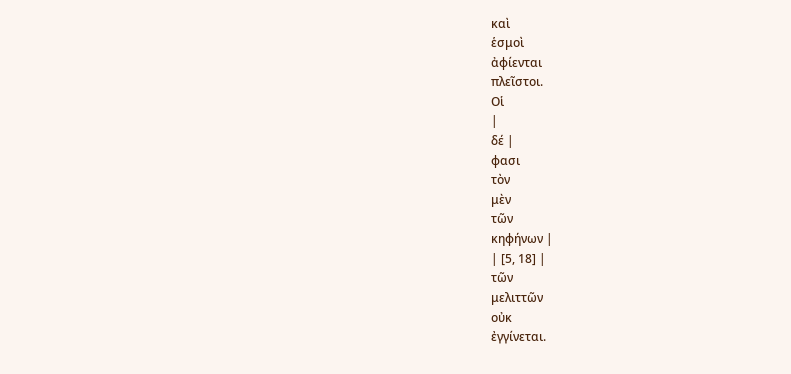καὶ
ἑσμοὶ
ἀφίενται
πλεῖστοι.
Οἱ
|
δέ |
φασι
τὸν
μὲν
τῶν
κηφήνων |
| [5, 18] |
τῶν
μελιττῶν
οὐκ
ἐγγίνεται.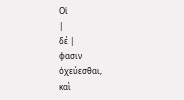Οἱ
|
δέ |
φασιν
ὀχεύεσθαι,
καὶ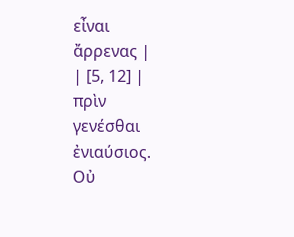εἶναι
ἄρρενας |
| [5, 12] |
πρὶν
γενέσθαι
ἐνιαύσιος.
Οὐ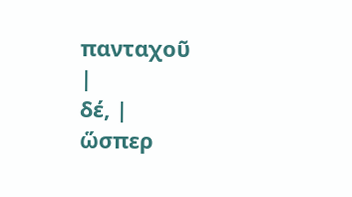πανταχοῦ
|
δέ, |
ὥσπερ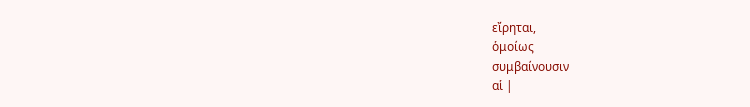εἴρηται,
ὁμοίως
συμβαίνουσιν
αἱ |